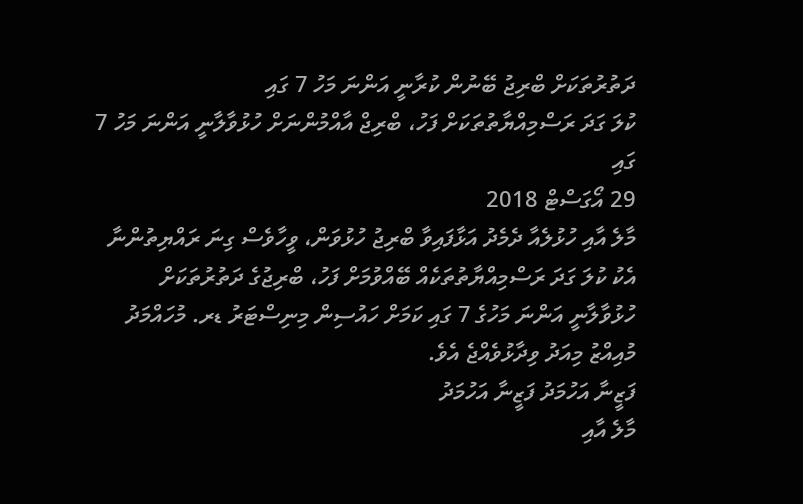ދަތުރުތަކަށް ބްރިޖު ބޭނުން ކުރާނީ އަންނަ މަހު 7 ގައި
ކުލަ ގަދަ ރަސްމިއްޔާތުތަކަށް ފަހު، ބްރިޖް އާއްމުންނަށް ހުޅުވާލާނީ އަންނަ މަހު 7 ގައި
29 އޯގަސްޓް 2018
މާލެ އާއި ހުޅުލެއާ ދެމެދު އަޅާފައިވާ ބްރިޖު ހުޅުވަން، ވީހާވެސް ގިނަ ރައްޔިތުންނާ އެކު ކުލަ ގަދަ ރަސްމިއްޔާތުތަކެއް ބޭއްވުމަށް ފަހު، ބްރިޖުގެ ދަތުރުތަކަށް ހުޅުވާލާނީ އަންނަ މަހުގެ 7 ގައި ކަމަށް ހައުސިން މިނިސްޓަރު ޑރ. މުހައްމަދު މުއިއްޒު މިއަދު ވިދާޅުވެއްޖެ އެވެ.
ފަޒީނާ އަހުމަދު ފަޒީނާ އަހުމަދު
މާލެ އާއި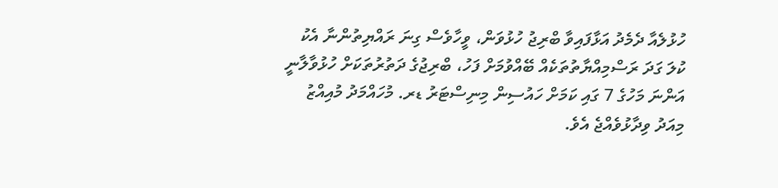ހުޅުލެއާ ދެމެދު އަޅާފައިވާ ބްރިޖު ހުޅުވަން، ވީހާވެސް ގިނަ ރައްޔިތުންނާ އެކު ކުލަ ގަދަ ރަސްމިއްޔާތުތަކެއް ބޭއްވުމަށް ފަހު، ބްރިޖުގެ ދަތުރުތަކަށް ހުޅުވާލާނީ އަންނަ މަހުގެ 7 ގައި ކަމަށް ހައުސިން މިނިސްޓަރު ޑރ. މުހައްމަދު މުއިއްޒު މިއަދު ވިދާޅުވެއްޖެ އެވެ.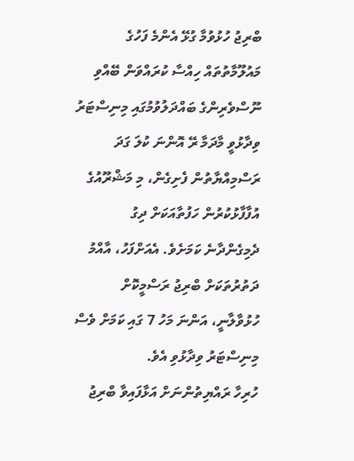ބްރިޖު ހުޅުވުމާ ގުޅޭ އެންމެ ފަހުގެ މައުލޫމާތުތައް ހިއްސާ ކުރައްވަން ބޭއްވި ނޫސްވެރިންގެ ބައްދަލުވުމުގައި މިނިސްޓަރު ވިދާޅުވީ މާދަމާ ރޭ އޮންނަ ކުލަ ގަދަ ރަސްމިއްޔާތުން ފެށިގެން، މި މަޝްރޫއުގެ އުފާފާޅުކުރުން ހަފުތާއަކަށް ދިގު ދެމިގެންދާނެ ކަމަށެވެ. އެއަށްފަހު، އާއްމު ދަތުރުތަކަށް ބްރިޖު ރަސްމީކޮށް ހުޅުވާލާނީ، އަންނަ މަހު 7 ގައި ކަމަށް ވެސް މިނިސްޓަރު ވިދާޅުވި އެވެ.
ހުރިހާ ރައްޔިތުންނަށް އަޅާފައިވާ ބްރިޖު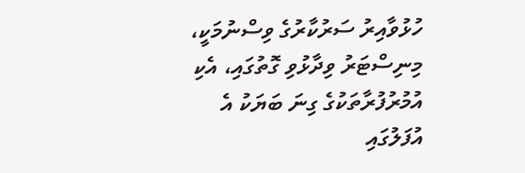ހުޅުވާއިރު ސަރުކާރުގެ ވިސްނުމަކީ، މިނިސްޓަރު ވިދާޅުވި ގޮތުގައި، އެކި އުމުރުފުރާތަކުގެ ގިނަ ބަޔަކު އެ އުފަލުގައި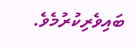ބައިވެރިކުރުމެވެ.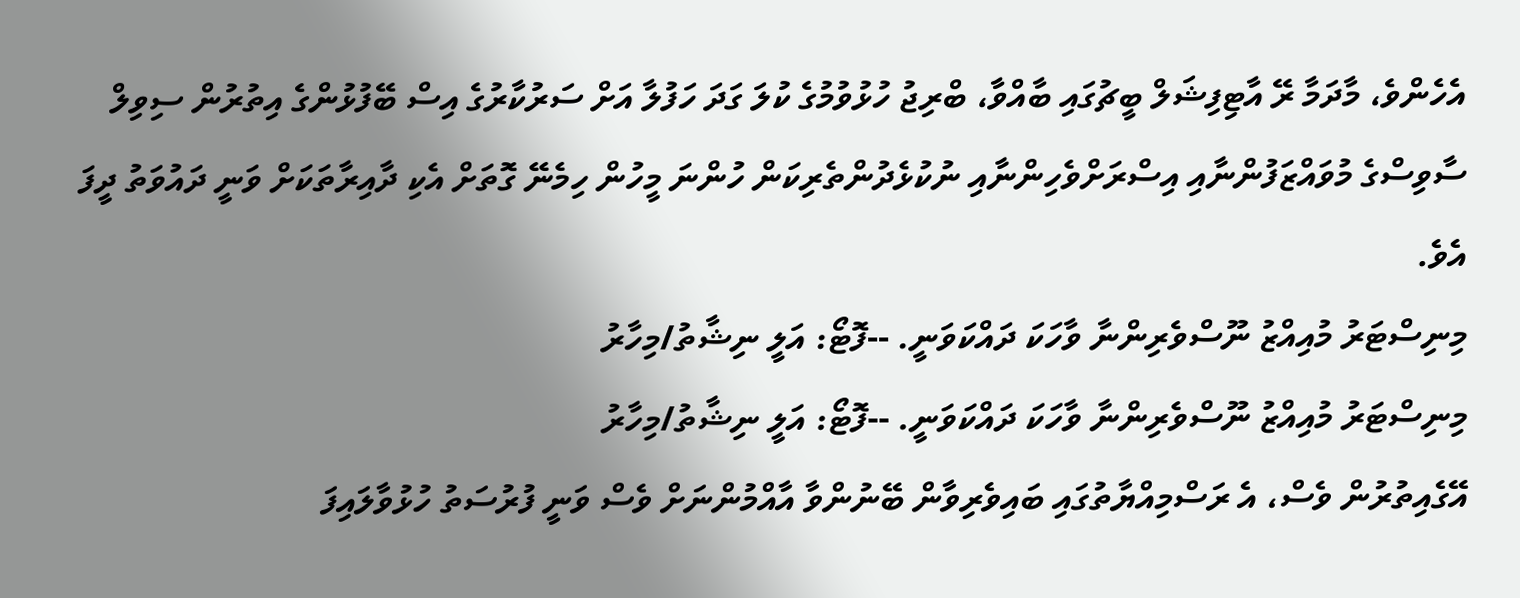އެހެންވެ، މާދަމާ ރޭ އާޓިފިޝަލް ބީޗުގައި ބާއްވާ، ބްރިޖު ހުޅުވުމުގެ ކުލަ ގަދަ ހަފުލާ އަށް ސަރުކާރުގެ އިސް ބޭފުޅުންގެ އިތުރުން ސިވިލް ސާވިސްގެ މުވައްޒަފުންނާއި އިސްރަށްވެހިންނާއި ނުކުޅެދުންތެރިކަން ހުންނަ މީހުން ހިމެނޭ ގޮތަށް އެކި ދާއިރާތަކަށް ވަނީ ދައުވަތު ދީފަ އެވެ.
މިނިސްޓަރު މުއިއްޒު ނޫސްވެރިންނާ ވާހަކަ ދައްކަވަނީ. --ފޮޓޯ: އަލީ ނިޝާތު/މިހާރު
މިނިސްޓަރު މުއިއްޒު ނޫސްވެރިންނާ ވާހަކަ ދައްކަވަނީ. --ފޮޓޯ: އަލީ ނިޝާތު/މިހާރު
އޭގެއިތުރުން ވެސް، އެ ރަސްމިއްޔާތުގައި ބައިވެރިވާން ބޭނުންވާ އާއްމުންނަށް ވެސް ވަނީ ފުރުސަތު ހުޅުވާލައިފަ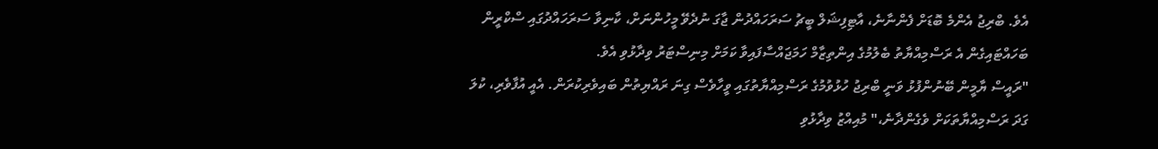އެވެ. ބްރިޖު އެންމެ ބޮޑަށް ފެންނާނެ، އާޓިފިޝަލް ބީޗު ސަރަހައްދުން ޖާގަ ނުދެވޭ މީހުންނަށް، ކާނިވާ ސަރަހައްދުގައި ސްކްރީން ބަހައްޓައިގެން އެ ރަސްމިއްޔާތު ބެލުމުގެ އިންތިޒާމް ހަމަޖައްސާފައިވާ ކަމަށް މިނިސްޓަރު ވިދާޅުވި އެވެ.
"ރައީސް ޔާމީން ބޭނުންފުޅު ވަނީ ބްރިޖު ހުޅުވުމުގެ ރަސްމިއްޔާތުގައި ވީހާވެސް ގިނަ ރައްޔިތުން ބައިވެރިކުރަން. އެއީ އުފާވެރި، ކުލަ ގަދަ ރަސްމިއްޔާތަކަށް ވެގެންދާނެ،" މުއިއްޒު ވިދާޅުވި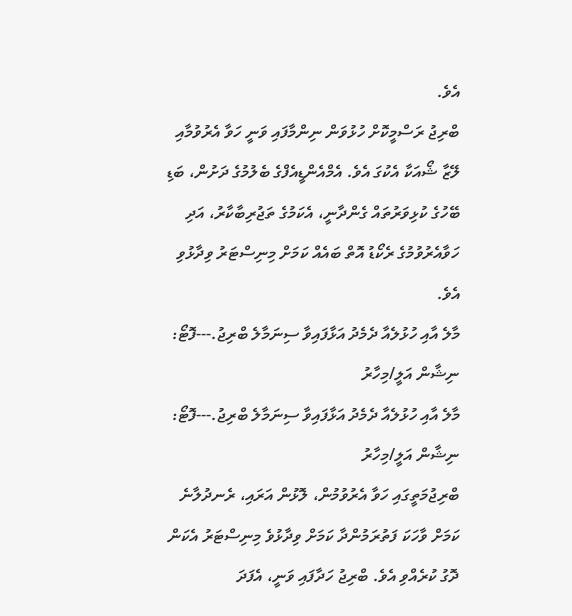އެވެ.
ބްރިޖު ރަސްމީކޮށް ހުޅުވަން ނިންމާފައި ވަނީ ހަވާ އެރުވުމާއި ލޭޒާ ޝޯއަކާ އެކުގަ އެވެ. އެމްއެންޑީއެފްގެ ބެލުމުގެ ދަށުން، ބަޑި ބޭހުގެ ކުޅިވަރުތައް ގެންދާނީ، އެކަމުގެ ތަޖުރިބާކާރު، އަދި ހަވާއެރުވުމުގެ ރެކޯޑު އޮތް ބައެއް ކަމަށް މިނިސްޓަރު ވިދާޅުވި އެވެ.
މާލެ އާއި ހުޅުލެއާ ދެމެދު އަޅާފައިވާ ސިނަމާލެ ބްރިޖު.---ފޮޓޯ: ނިޝާން އަލީ/މިހާރު
މާލެ އާއި ހުޅުލެއާ ދެމެދު އަޅާފައިވާ ސިނަމާލެ ބްރިޖު.---ފޮޓޯ: ނިޝާން އަލީ/މިހާރު
ބްރިޖުމަތީގައި ހަވާ އެރުވުމުން، ލޮޅުން އަރައި، ރެނދުލާނެ ކަމަށް ވާހަކަ ފަތުރަމުންދާ ކަމަށް ވިދާޅުވެ މިނިސްޓަރު އެކަން ދޮގު ކުރެއްވި އެވެ. ބްރިޖު ހަދާފައި ވަނީ، އެފަދަ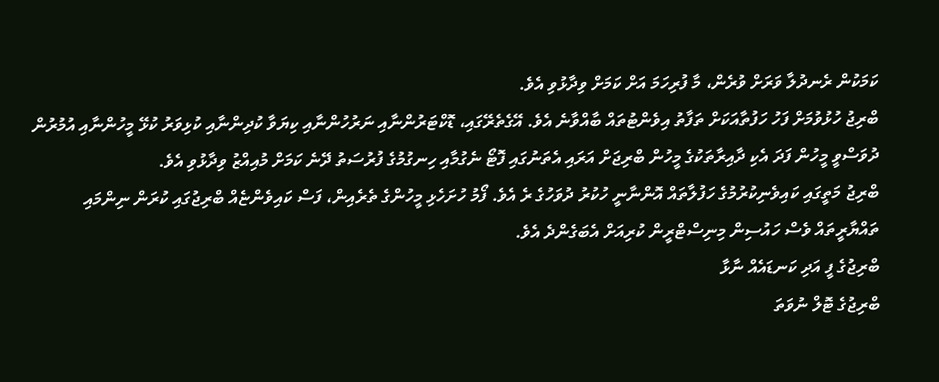ކަމަކުން ރެނދުލާ ވަރަށް ވުރެން، މާ ފުރިހަމަ އަށް ކަމަށް ވިދާޅުވި އެވެ.
ބްރިޖު ހުޅުވުމަށް ފަހު ހަފުތާއަކަށް ތަފާތު އިވެންޓުތައް ބާއްވާނެ އެވެ. އޭގެތެރޭގައި، ޑޮކްޓަރުންނާއި ނަރުހުންނާއި ކިޔަވާ ކުދިންނާއި ކުޅިވަރު ކުޅޭ މީހުންނާއި އުމުރުން ދުވަސްވީ މީހުން ފަދަ އެކި ދާއިރާތަކުގެ މީހުން ބްރިޖަށް އަރައި އެތަނުގައި ފޮޓޯ ނެގުމާއި ހިނގުމުގެ ފުރުސަތު ދޭނެ ކަމަށް މުއިއްޒު ވިދާޅުވި އެވެ.
ބްރިޖު މަތީގައި ކައިވެނިކުރުމުގެ ހަފުލާތައް އޮންނާނީ ހުކުރު ދުވަހުގެ ރެ އެވެ. ފޯމު ހުށަހެޅި މީހުންގެ ތެރެއިން، ފަސް ކައިވެންޏެއް ބްރިޖުގައި ކުރަން ނިންމައި ތައްޔާރީތައް ވެސް ހައުސިން މިނިސްޓްރީން ކުރިއަށް އެބަގެންދެ އެވެ.
ބްރިޖުގެ ފީ އަދި ކަނޑައެއް ނާޅާ
ބްރިޖުގެ ޓޮލް ނުވަތަ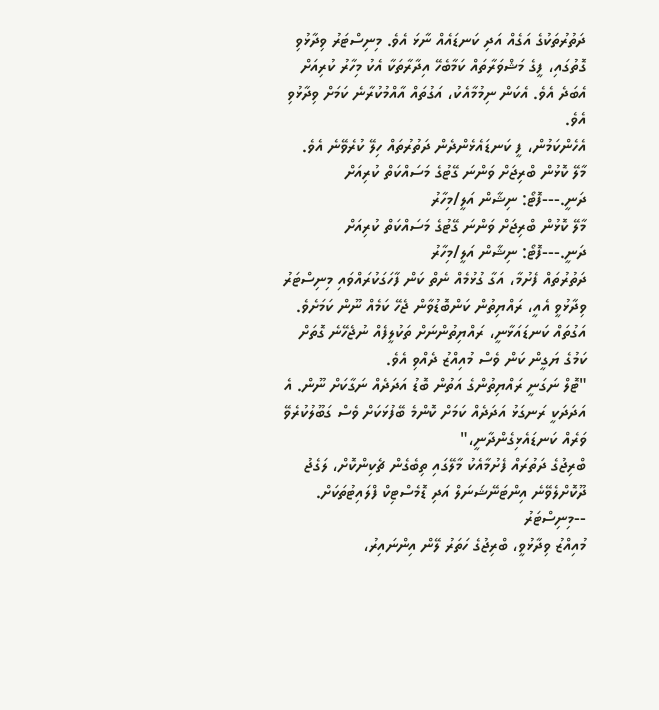ދަތުރުތަކުގެ އަގެއް އަދި ކަނޑައެއް ނާޅަ އެވެ. މިނިސްޓަރު ވިދާޅުވި ގޮތުގައި، ފީގެ މަޝްވަރާތައް ކަމާބެހޭ އިދާރާތަކާ އެކު މިހާރު ކުރިއަށް އެބަދެ އެވެ. އެކަން ނިމުމާއެކު، އަގުތައް އާއްމުކުރާނެ ކަމަށް ވިދާޅުވި އެވެ.
އެހެންކަމުން، ފީ ކަނޑައެޅެންދެން ދަތުރުތައް ހިލޭ ކުރެވޭނެ އެވެ.
މާލޭ ކޮޅުން ބްރިޖަށް ވަންނަ ގޭޓުގެ މަސައްކަތް ކުރިއަށް ދަނީ.---ފޮޓޯ: ނިޝާން އަލީ/މިހާރު
މާލޭ ކޮޅުން ބްރިޖަށް ވަންނަ ގޭޓުގެ މަސައްކަތް ކުރިއަށް ދަނީ.---ފޮޓޯ: ނިޝާން އަލީ/މިހާރު
ދަތުރުތައް ފެށުމާ، އަގާ ގުޅުމެއް ނެތް ކަން ފާހަގަކުރައްވައި މިނިސްޓަރު ވިދާޅުވީ އެއީ، ރައްޔިތުން ކަންބޮޑުވާން ޖެހޭ ކަމެއް ނޫން ކަމަށެވެ. އަގުތައް ކަނޑައަޅާނީ، ރައްޔިތުންނަށް ތަކުލީފެއް ނުޖެހޭނެ ގޮތަށް ކަމުގެ ޔަގީން ކަން ވެސް މުއިއްޒު ދެއްވި އެވެ.
"ޓޮލް ނަގަނީ ރައްޔިތުންގެ އަތުން ބޮޑު އަދަދެއް ނަގާކަށް ނޫން. އެ އަދަދަކީ ރަނގަޅު އަދަދެއް ކަމަށް ކޮންމެ ބޭފުޅަކަށް ވެސް ގަބޫލުކުރެވޭ ވަރެއް ކަނޑައެޅިގެންދާނީ،"
ބްރިޖުގެ ދަތުރައް ފެށުމާއެކު މާލޭގައި ތިބެގެން ޗެކިންކޮށް، ލަގެޖު ދޫކޮށްލެވޭނެ އިންޓަނޭޝަނަލް އަދި ޑޮމެސްޓިކް ފްލައިޓުތަކަށް. --މިނިސްޓަރު
މުއިއްޒު ވިދާޅުވީ، ބްރިޖުގެ ހަތަރު ލޭން އިންނައިރު،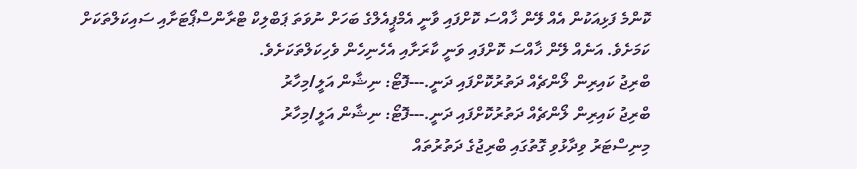ކޮންމެ ފަޅިއަކުން އެއް ލޭން ޚާއްސަ ކޮށްފައި ވާނީ އެމްޕީއެލްގެ ބަހަށް ނުވަތަ ޕަބްލިކް ޓްރާންސްޕޯޓަށާއި ސައިކަލްތަކަށް ކަމަށެވެ. އަނެއް ލޭން ޚާއްސަ ކޮށްފައި ވަނީ ކާރަށާއި އެހެނިހެން ވެހިކަލްތަކަށެވެ.
ބްރިޖު ކައިރިން ލޯންޗެއް ދަތުރުކޮށްފައި ދަނީ.---ފޮޓޯ: ނިޝާން އަލީ/މިހާރު
ބްރިޖު ކައިރިން ލޯންޗެއް ދަތުރުކޮށްފައި ދަނީ.---ފޮޓޯ: ނިޝާން އަލީ/މިހާރު
މިނިސްޓަރު ވިދާޅުވި ގޮތުގައި ބްރިޖުގެ ދަތުރުތައް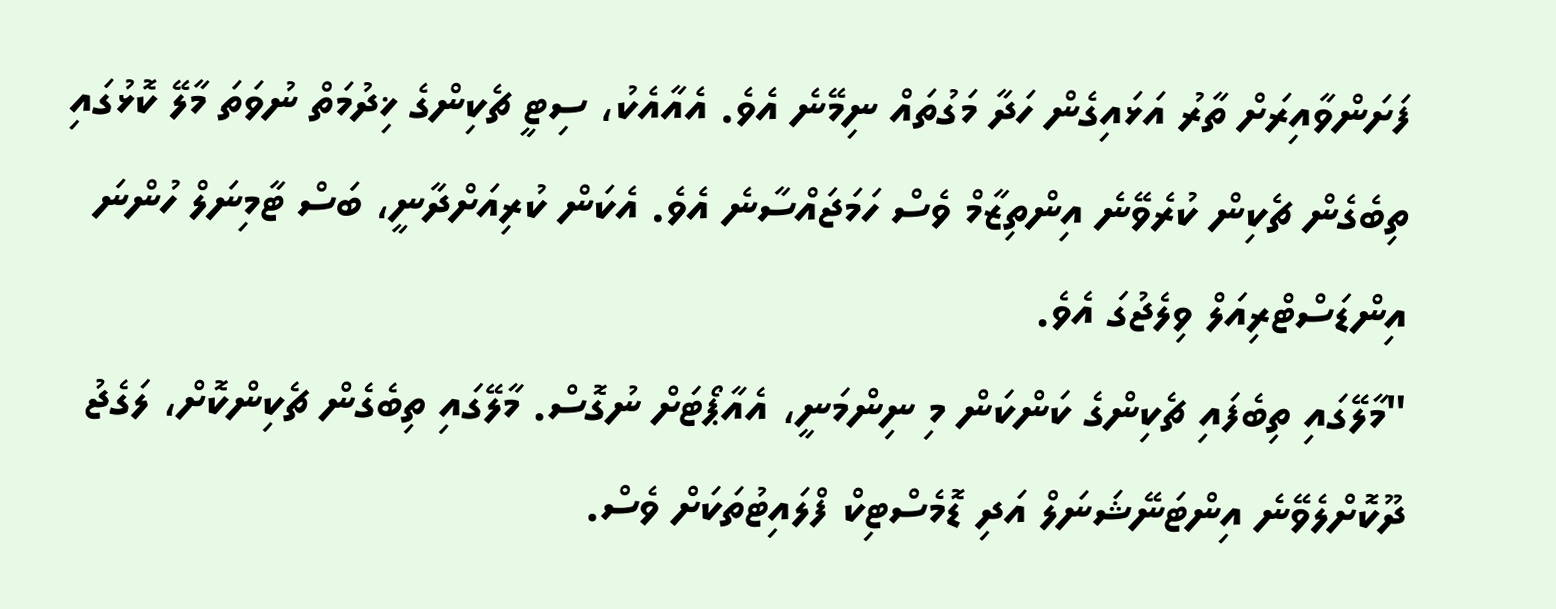ފަށަންވާއިރަށް ތާރު އަޅައިގެން ހަދާ މަގުތައް ނިމޭނެ އެވެ. އެއާއެކު، ސިޓީ ޗެކިންގެ ޚިދުމަތް ނުވަތަ މާލޭ ކޮޅުގައި ތިބެގެން ޗެކިން ކުރެވޭނެ އިންތިޒާމް ވެސް ހަމަޖައްސާނެ އެވެ. އެކަން ކުރިއަށްދާނީ، ބަސް ޓާމިނަލް ހުންނަ އިންޑަސްޓްރިއަލް ވިލެޖުގަ އެވެ.
"މާލޭގައި ތިބެފައި ޗެކިންގެ ކަންކަން މި ނިންމަނީ، އެއާޕޯޓަށް ނުގޮސް. މާލޭގައި ތިބެގެން ޗެކިންކޮށް، ލަގެޖު ދޫކޮށްލެވޭނެ އިންޓަނޭޝަނަލް އަދި ޑޮމެސްޓިކް ފްލައިޓުތަކަށް ވެސް.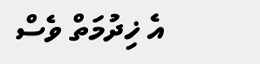އެ ޚިދުމަތް ވެސް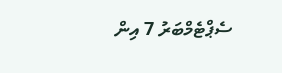ސެޕްޓެމްބަރު 7 އިން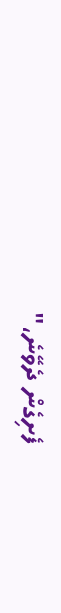ފެށިގެން ދެވޭނެ،"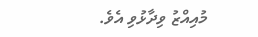މުއިއްޒު ވިދާޅުވި އެވެ.